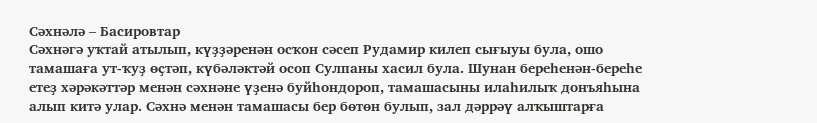Сәхнәлә – Басировтар
Сәхнәгә уҡтай атылып, күҙҙәренән осҡон сәсеп Рудамир килеп сығыуы була, ошо тамашаға ут-ҡуҙ өҫтәп, күбәләктәй осоп Сулпаны хасил була. Шунан береһенән-береһе етеҙ хәрәкәттәр менән сәхнәне үҙенә буйһондороп, тамашасыны илаһилыҡ донъяһына алып китә улар. Сәхнә менән тамашасы бер бөтөн булып, зал дәррәү алҡыштарға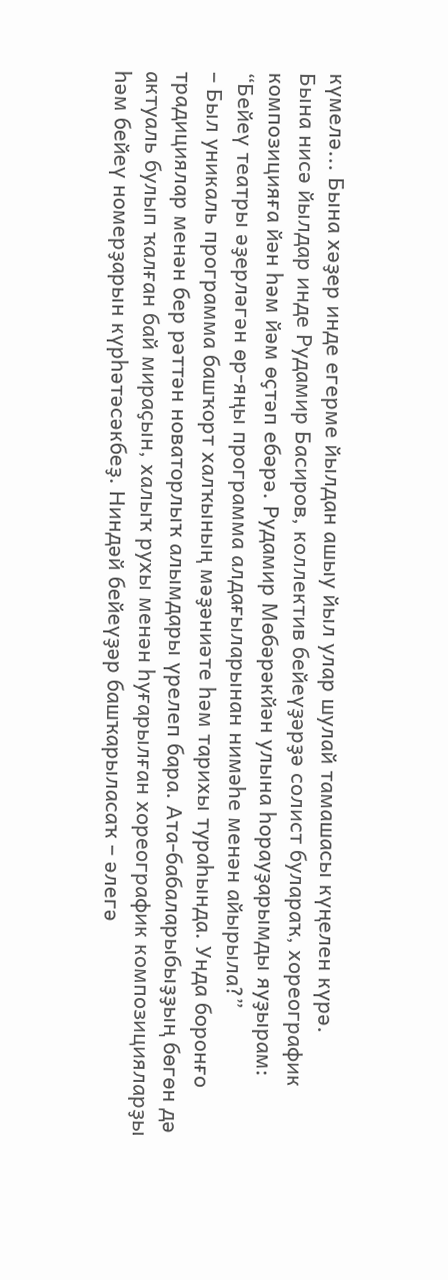күмелә... Бына хәҙер инде егерме йылдан ашыу йыл улар шулай тамашасы күңелен күрә.
Бына нисә йылдар инде Рудамир Басиров, коллектив бейеүҙәрҙә солист булараҡ, хореографик композицияға йән һәм йәм өҫтәп ебәрә. Рудамир Мөбәрәкйән улына һорауҙарымды яуҙырам: “Бейеү театры әҙерләгән өр-яңы программа алдағыларынан нимәһе менән айырыла?”
– Был уникаль программа башҡорт халҡының мәҙәниәте һәм тарихы тураһында. Унда боронғо традициялар менән бер рәттән новаторлыҡ алымдары үрелеп бара. Ата-бабаларыбыҙҙың бөгөн дә актуаль булып ҡалған бай мираҫын, халыҡ рухы менән һуғарылған хореографик композицияларҙы һәм бейеү номерҙарын күрһәтәсәкбеҙ. Ниндәй бейеүҙәр башҡарыласаҡ – әлегә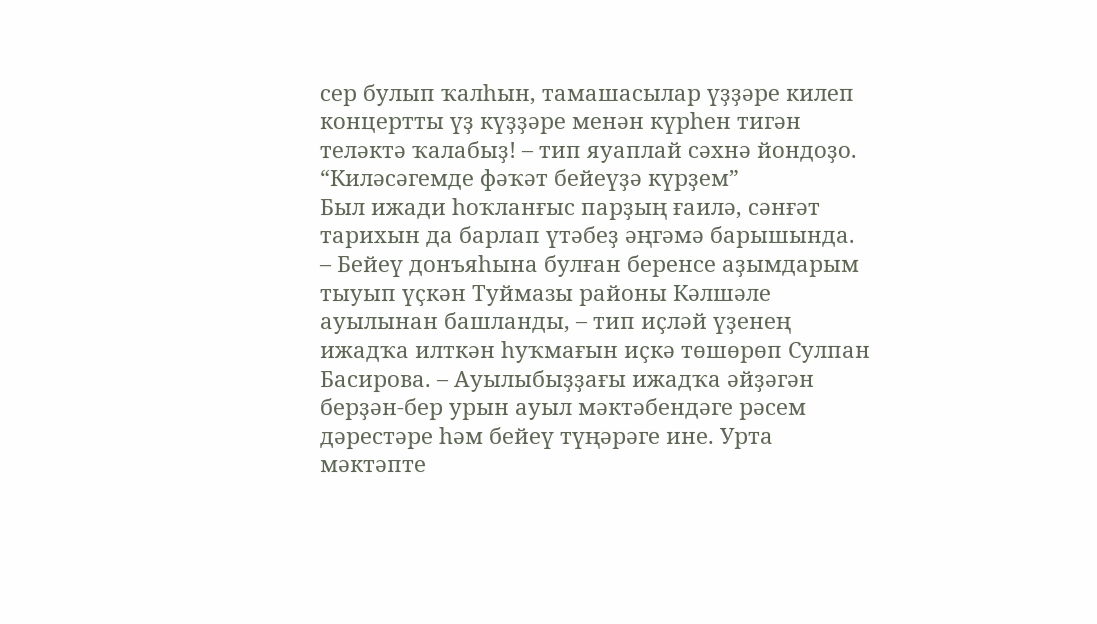сер булып ҡалһын, тамашасылар үҙҙәре килеп концертты үҙ күҙҙәре менән күрһен тигән теләктә ҡалабыҙ! – тип яуаплай сәхнә йондоҙо.
“Киләсәгемде фәҡәт бейеүҙә күрҙем”
Был ижади һоҡланғыс парҙың ғаилә, сәнғәт тарихын да барлап үтәбеҙ әңгәмә барышында.
– Бейеү донъяһына булған беренсе аҙымдарым тыуып үҫкән Туймазы районы Кәлшәле ауылынан башланды, – тип иҫләй үҙенең ижадҡа илткән һуҡмағын иҫкә төшөрөп Сулпан Басирова. – Ауылыбыҙҙағы ижадҡа әйҙәгән берҙән-бер урын ауыл мәктәбендәге рәсем дәрестәре һәм бейеү түңәрәге ине. Урта мәктәпте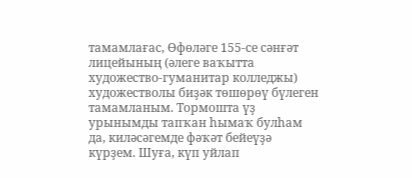тамамлағас, Өфөләге 155-се сәнғәт лицейының (әлеге ваҡытта художество-гуманитар колледжы) художестволы биҙәк төшөрөү бүлеген тамамланым. Тормошта үҙ урынымды тапҡан һымаҡ булһам да, киләсәгемде фәҡәт бейеүҙә күрҙем. Шуға, күп уйлап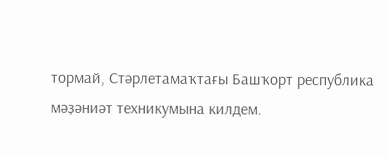тормай, Стәрлетамаҡтағы Башҡорт республика мәҙәниәт техникумына килдем.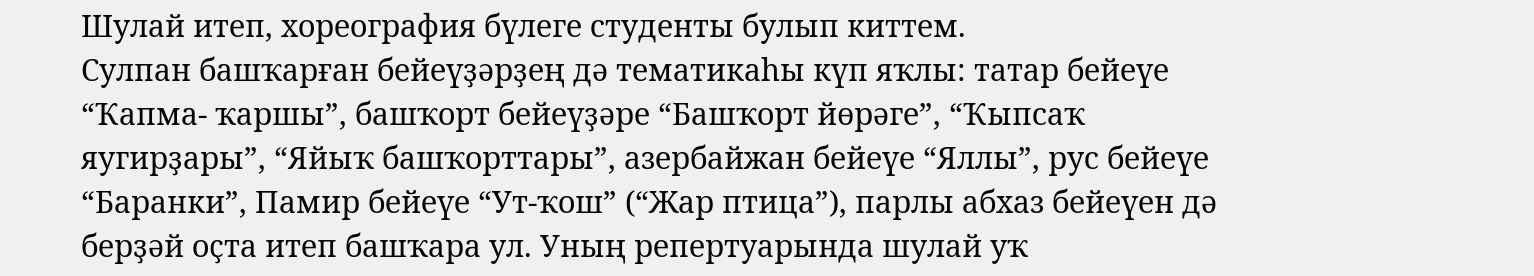Шулай итеп, хореография бүлеге студенты булып киттем.
Сулпан башҡарған бейеүҙәрҙең дә тематикаһы күп яҡлы: татар бейеүе “Ҡапма- ҡаршы”, башҡорт бейеүҙәре “Башҡорт йөрәге”, “Ҡыпсаҡ яугирҙары”, “Яйыҡ башҡорттары”, азербайжан бейеүе “Яллы”, рус бейеүе “Баранки”, Памир бейеүе “Ут-ҡош” (“Жар птица”), парлы абхаз бейеүен дә берҙәй оҫта итеп башҡара ул. Уның репертуарында шулай уҡ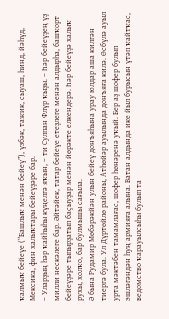ҡалмыҡ бейеүе (“Башлыҡ менән бейеү”), үзбәк, тажик, сыуаш, һинд, йәһүд, Мексика, фин халыҡтары бейеүҙәре бар.
– Уларҙың һәр ҡайһыһы күңелгә яҡын, – ти Сулпан Флүр ҡыҙы. – Һәр бейеүҙең үҙ милли нескәлеге бар. Әйтәйек, татар бейеүе етеҙлеге менән алдырһа, башҡорт бейеүҙәре тыпырҙатып баҫыуҙар менән йөрәкте елкендерә. Һәр бейеүҙә халыҡ рухы, холҡо, бар булмышы сағыла.
Ә бына Рудамир Мөбәрәкйән улын бейеү донъяһына урау юлдар аша килгән тиергә була. Ул Дүртөйлө районы, Атһөйәр ауылында донъяға килә. Өсбүлә ауыл урта мәктәбен тамамлағас, шофер һөнәренә уҡый. Бер аҙ шофер булып эшләгәндән һуң армияға алына. Ватан алдында ике йыл бурысын үтәп ҡайтҡас, ведомство ҡарауылсыһы булып та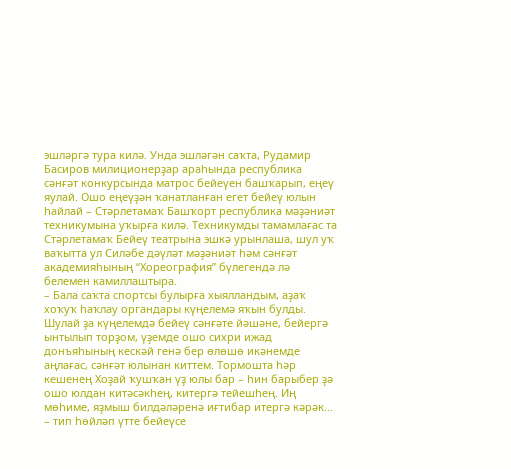эшләргә тура килә. Унда эшләгән саҡта, Рудамир Басиров милиционерҙар араһында республика сәнғәт конкурсында матрос бейеүен башҡарып, еңеү яулай. Ошо еңеүҙән ҡанатланған егет бейеү юлын һайлай – Стәрлетамаҡ Башҡорт республика мәҙәниәт техникумына уҡырға килә. Техникумды тамамлағас та Стәрлетамаҡ Бейеү театрына эшкә урынлаша, шул уҡ ваҡытта ул Силәбе дәүләт мәҙәниәт һәм сәнғәт академияһының “Хореография” бүлегендә лә белемен камиллаштыра.
– Бала саҡта спортсы булырға хыялландым, аҙаҡ хоҡуҡ һаҡлау органдары күңелемә яҡын булды. Шулай ҙа күңелемдә бейеү сәнғәте йәшәне, бейергә ынтылып торҙом, үҙемде ошо сихри ижад донъяһының кескәй генә бер өлөшө икәнемде аңлағас, сәнғәт юлынан киттем. Тормошта һәр кешенең Хоҙай ҡушҡан үҙ юлы бар – һин барыбер ҙә ошо юлдан китәсәкһең, китергә тейешһең. Иң мөһиме, яҙмыш билдәләренә иғтибар итергә кәрәк... – тип һөйләп үтте бейеүсе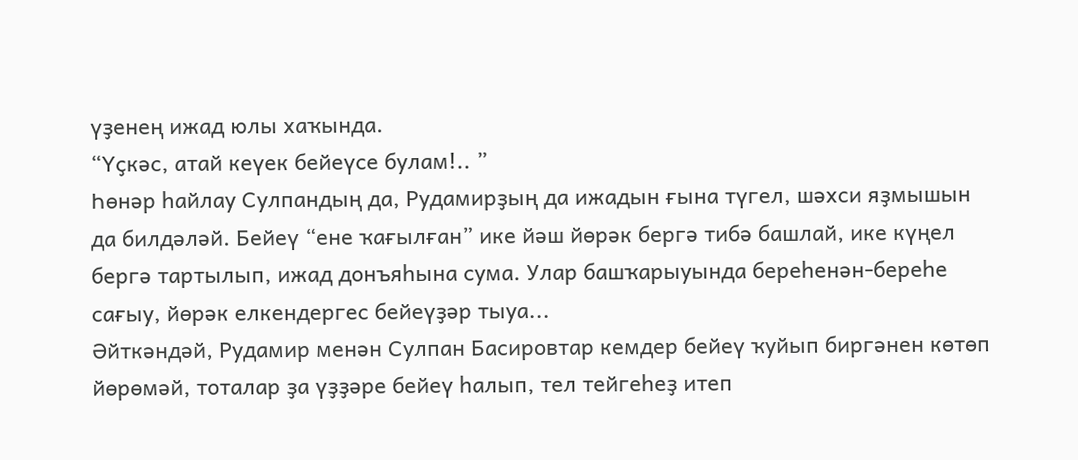үҙенең ижад юлы хаҡында.
“Үҫкәс, атай кеүек бейеүсе булам!.. ”
Һөнәр һайлау Сулпандың да, Рудамирҙың да ижадын ғына түгел, шәхси яҙмышын да билдәләй. Бейеү “ене ҡағылған” ике йәш йөрәк бергә тибә башлай, ике күңел бергә тартылып, ижад донъяһына сума. Улар башҡарыуында береһенән-береһе сағыу, йөрәк елкендергес бейеүҙәр тыуа...
Әйткәндәй, Рудамир менән Сулпан Басировтар кемдер бейеү ҡуйып биргәнен көтөп йөрөмәй, тоталар ҙа үҙҙәре бейеү һалып, тел тейгеһеҙ итеп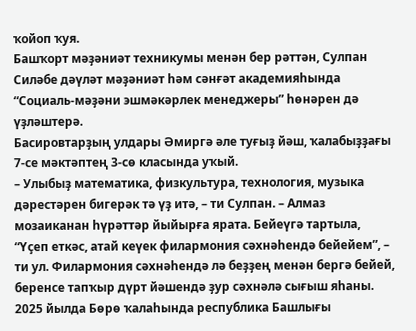ҡойоп ҡуя.
Башҡорт мәҙәниәт техникумы менән бер рәттән, Сулпан Силәбе дәүләт мәҙәниәт һәм сәнғәт академияһында “Социаль-мәҙәни эшмәкәрлек менеджеры” һөнәрен дә үҙләштерә.
Басировтарҙың улдары Әмиргә әле туғыҙ йәш, ҡалабыҙҙағы 7-се мәктәптең 3-сө класында уҡый.
– Улыбыҙ математика, физкультура, технология, музыка дәрестәрен бигерәк тә үҙ итә, – ти Сулпан. – Алмаз мозаиканан һүрәттәр йыйырға ярата. Бейеүгә тартыла, “Үҫеп еткәс, атай кеүек филармония сәхнәһендә бейейем”, – ти ул. Филармония сәхнәһендә лә беҙҙең менән бергә бейей, беренсе тапҡыр дүрт йәшендә ҙур сәхнәлә сығыш яһаны. 2025 йылда Бөрө ҡалаһында республика Башлығы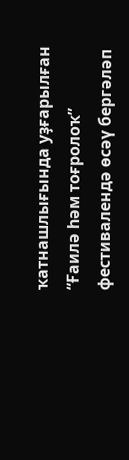ҡатнашлығында уҙғарылған “Ғаилә һәм тоғролоҡ” фестивалендә өсәү бергәләп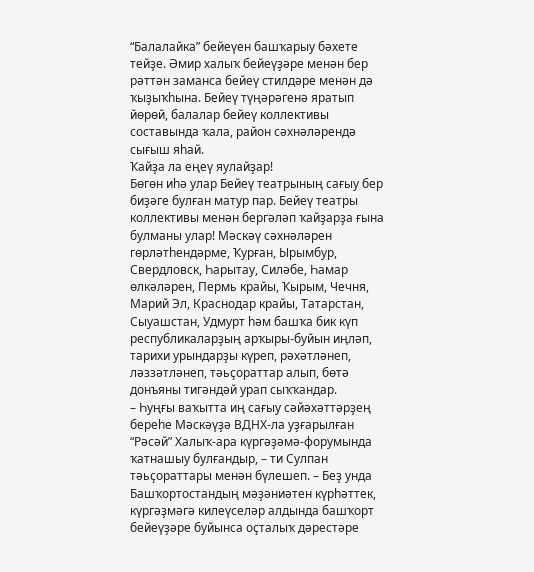“Балалайка” бейеүен башҡарыу бәхете тейҙе. Әмир халыҡ бейеүҙәре менән бер рәттән заманса бейеү стилдәре менән дә ҡыҙыҡһына. Бейеү түңәрәгенә яратып йөрөй, балалар бейеү коллективы составында ҡала, район сәхнәләрендә сығыш яһай.
Ҡайҙа ла еңеү яулайҙар!
Бөгөн иһә улар Бейеү театрының сағыу бер биҙәге булған матур пар. Бейеү театры коллективы менән бергәләп ҡайҙарҙа ғына булманы улар! Мәскәү сәхнәләрен гөрләтһендәрме, Ҡурған, Ырымбур, Свердловск, Һарытау, Силәбе, Һамар өлкәләрен, Пермь крайы, Ҡырым, Чечня, Марий Эл, Краснодар крайы, Татарстан, Сыуашстан, Удмурт һәм башҡа бик күп республикаларҙың арҡыры-буйын иңләп, тарихи урындарҙы күреп, рәхәтләнеп, ләззәтләнеп, тәьҫораттар алып, бөтә донъяны тигәндәй урап сыҡҡандар.
– Һуңғы ваҡытта иң сағыу сәйәхәттәрҙең береһе Мәскәүҙә ВДНХ-ла уҙғарылған “Рәсәй” Халыҡ-ара күргәҙәмә-форумында ҡатнашыу булғандыр, – ти Сулпан тәьҫораттары менән бүлешеп. – Беҙ унда Башҡортостандың мәҙәниәтен күрһәттек, күргәҙмәгә килеүселәр алдында башҡорт бейеүҙәре буйынса оҫталыҡ дәрестәре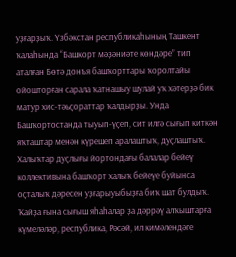уҙғарҙыҡ. Үзбәкстан республикаһының Ташкент ҡалаһында “Башкорт мәҙәниәте көндәре” тип аталған Бөтә донъя башҡорттары ҡоролтайы ойошторған сарала ҡатнашыу шулай уҡ хәтерҙә бик матур хис-тәьҫораттар ҡалдырҙы. Унда Башҡортостанда тыуып-үҫеп, сит илгә сығып киткән яҡташтар менән күрешеп аралаштыҡ, дуҫлаштыҡ. Халыҡтар дуҫлығы йортондағы балалар бейеү коллективына башҡорт халыҡ бейеүе буйынса оҫталыҡ дәресен уҙғарыуыбыҙға биҡ шат булдыҡ.
Ҡайҙа ғына сығыш яһаһалар ҙа дәррәү алҡыштарға күмеләләр, республика, Рәсәй, ил кимәлендәге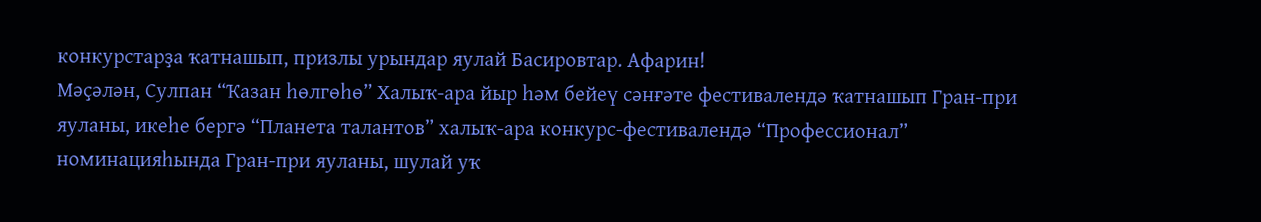конкурстарҙа ҡатнашып, призлы урындар яулай Басировтар. Афарин!
Мәҫәлән, Сулпан “Ҡазан һөлгөһө” Халыҡ-ара йыр һәм бейеү сәнғәте фестивалендә ҡатнашып Гран-при яуланы, икеһе бергә “Планета талантов” халыҡ-ара конкурс-фестивалендә “Профессионал” номинацияһында Гран-при яуланы, шулай уҡ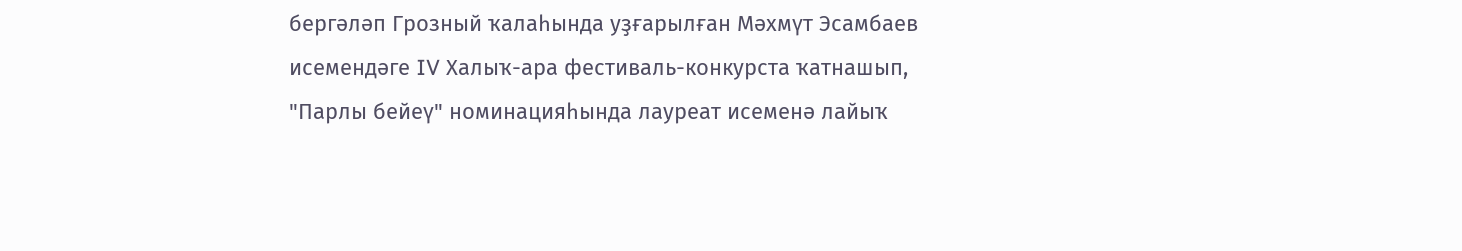бергәләп Грозный ҡалаһында уҙғарылған Мәхмүт Эсамбаев исемендәге IV Халыҡ-ара фестиваль-конкурста ҡатнашып, "Парлы бейеү" номинацияһында лауреат исеменә лайыҡ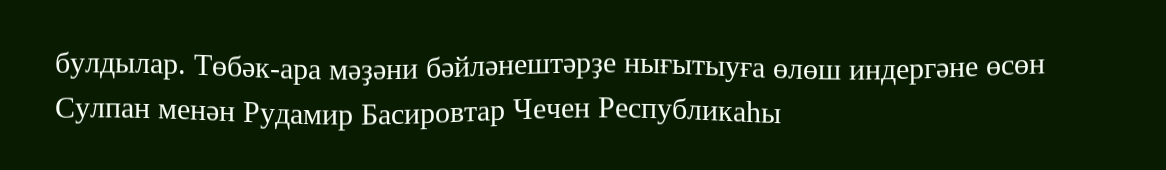булдылар. Төбәк-ара мәҙәни бәйләнештәрҙе нығытыуға өлөш индергәне өсөн Сулпан менән Рудамир Басировтар Чечен Республикаһы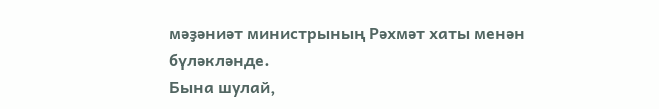мәҙәниәт министрының Рәхмәт хаты менән бүләкләнде.
Бына шулай,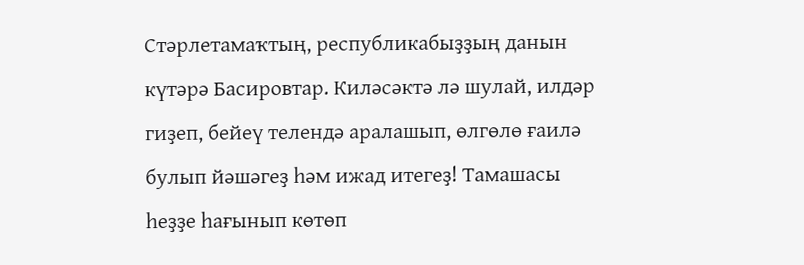Стәрлетамаҡтың, республикабыҙҙың данын күтәрә Басировтар. Киләсәктә лә шулай, илдәр гиҙеп, бейеү телендә аралашып, өлгөлө ғаилә булып йәшәгеҙ һәм ижад итегеҙ! Тамашасы һеҙҙе һағынып көтөп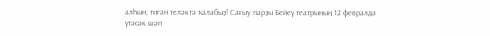алһын, тигән теләктә ҡалабыҙ! Сағыу парҙы Бейеү театрының 12 февралдә үтәсәк шәп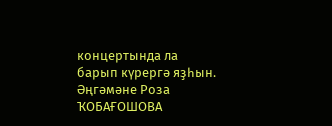концертында ла барып күрергә яҙһын.
Әңгәмәне Роза ҠОБАҒОШОВА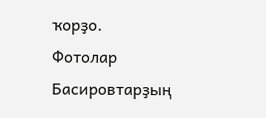ҡорҙо.
Фотолар Басировтарҙың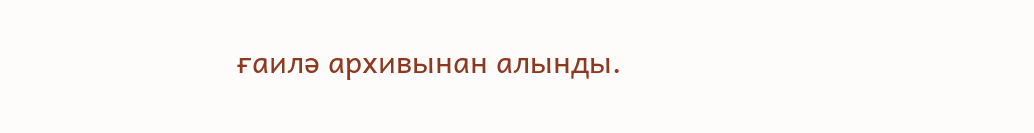ғаилә архивынан алынды.